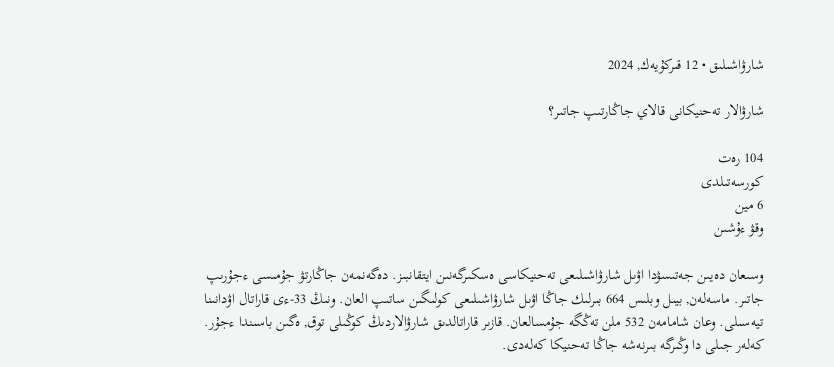شارۋاشىلىق • 12 قىركۇيەك, 2024

شارۋالار تەحنيكانى قالاي جاڭارتىپ جاتىر؟

104 رەت
كورسەتىلدى
6 مين
وقۋ ءۇشىن

وسىعان دەيىن جەتىسۋدا اۋىل شارۋاشىلىعى تەحنيكاسى ەسكىرگەنىن ايتقانبىز. دەگەنمەن جاڭارتۋ جۇمىسى ءجۇرىپ جاتىر. ماسەلەن, بيىل وبلىس 664 بىرلىك جاڭا اۋىل شارۋاشىلىعى كولىگىن ساتىپ العان. ونىڭ 33-ءى قاراتال اۋدانىنا تيەسىلى. وعان شامامەن 532 ملن تەڭگە جۇمسالعان. قازىر قاراتالدىق شارۋالاردىڭ كوڭىلى توق, ەگىن باسىندا ءجۇر. كەلەر جىلى دا وڭىرگە بىرنەشە جاڭا تەحنيكا كەلەدى.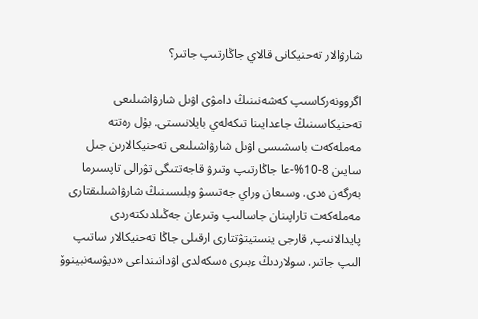شارۋالار تەحنيكانى قالاي جاڭارتىپ جاتىر؟

اگروونەركاسىپ كەشەنىنىڭ دامۋى اۋىل شارۋاشىلىعى تەحنيكاسىنىڭ جاعدايىنا تىكەلەي بايلانىستى. بۇل رەتتە مەملەكەت باسشىسى اۋىل شارۋاشىلىعى تەحنيكالارىن جىل سايىن 8-10%-عا جاڭارتىپ وتىرۋ قاجەتتىگى تۋرالى تاپسىرما بەرگەن ەدى. وسىعان وراي جەتىسۋ وبلىسىنىڭ شارۋاشىلىقتارى مەملەكەت تاراپىنان جاسالىپ وتىرعان جەڭىلدىكتەردى پايدالانىپ, قارجى ينستيتۋتتارى ارقىلى جاڭا تەحنيكالار ساتىپ الىپ جاتىر. سولاردىڭ ءبىرى ەسكەلدى اۋدانىنداعى «ديۋسەنبينوۆ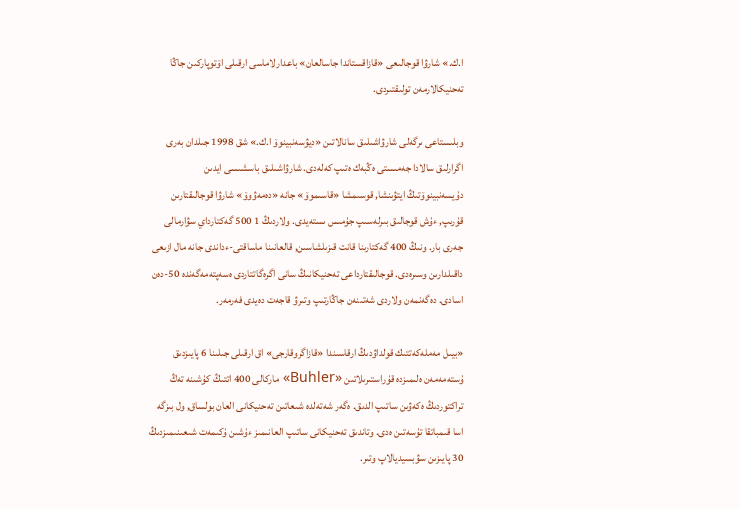ا.ك.» شارۋا قوجالىعى «قازاقستاندا جاسالعان» باعدارلاماسى ارقىلى اۆتوپاركىن جاڭا تەحنيكالارمەن تولىقتىردى.

وبلىستاعى ىرگەلى شارۋاشىلىق سانالاتىن «ديۋسەنبينوۆ ا.ك.» شق 1998 جىلدان بەرى اگرارلىق سالادا جەمىستى ەڭبەك ەتىپ كەلەدى. شارۋاشىلىق باسشىسى ايدىن دۇيسەنبينوۆتىڭ ايتۋىنشا, قوسىمشا «قاسىموۆ» جانە «دەمەۋوۆ» شارۋا قوجالىقتارىن قۇرىپ, ءۇش قوجالىق بىرلەسىپ جۇمىس ىستەيدى. ولاردىڭ 1 500 گەكتارداي سۋارمالى جەرى بار. ونىڭ 400 گەكتارىنا قانت قىزىلشاسىن, قالعانىنا ماساقتى-ءداندى جانە مال ازىعى داقىلدارىن وسىرەدى. قوجالىقتارداعى تەحنيكانىڭ سانى اگرەگاتتاردى ەسەپتەمەگەندە 50-دەن اسادى. دەگەنمەن ولاردى شەتىنەن جاڭارتىپ وتىرۋ قاجەت دەيدى فەرمەر.

«بيىل مەملەكەتتىك قولداۋدىڭ ارقاسىندا «قازاگروقارجى» اق ارقىلى جىلىنا 6 پايىزدىق ۇستەمەمەن ەلىمىزدە قۇراستىرىلاتىن «Buhler» ماركالى 400 اتتىڭ كۇشىنە تەڭ تراكتوردىڭ ەكەۋىن ساتىپ الدىق. ەگەر شەتەلدە شىعاتىن تەحنيكانى العان بولساق, ول بىزگە اسا قىمباتقا تۇسەتىن ەدى. وتاندىق تەحنيكانى ساتىپ العانىمىز ءۇشىن ۇكىمەت شىعىنىمىزدىڭ 30 پايىزىن سۋبسيديالاپ وتىر.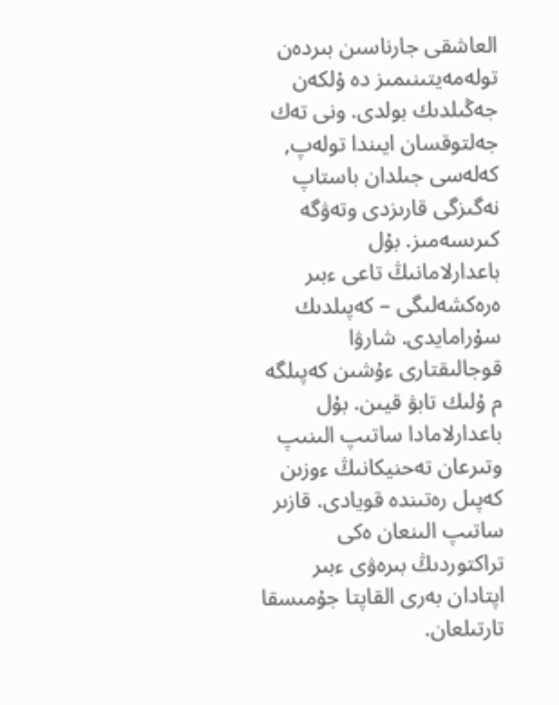العاشقى جارناسىن بىردەن تولەمەيتىنىمىز دە ۇلكەن جەڭىلدىك بولدى. ونى تەك جەلتوقسان ايىندا تولەپ, كەلەسى جىلدان باستاپ نەگىزگى قارىزدى وتەۋگە كىرىسەمىز. بۇل باعدارلامانىڭ تاعى ءبىر ەرەكشەلىگى – كەپىلدىك سۇرامايدى. شارۋا قوجالىقتارى ءۇشىن كەپىلگە م ۇلىك تابۋ قيىن. بۇل باعدارلامادا ساتىپ الىنىپ وتىرعان تەحنيكانىڭ ءوزىن كەپىل رەتىندە قويادى. قازىر ساتىپ الىنعان ەكى تراكتوردىڭ بىرەۋى ءبىر اپتادان بەرى القاپتا جۇمىسقا تارتىلعان.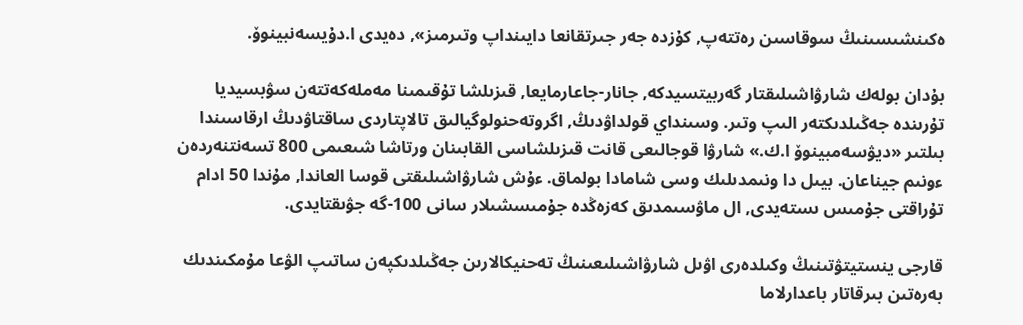ەكىنشىسىنىڭ سوقاسىن رەتتەپ, كۇزدە جەر جىرتقانعا دايىنداپ وتىرمىز», دەيدى ا.دۇيسەنبينوۆ.

بۇدان بولەك شارۋاشىلىقتار گەربيتسيدكە, جانار-جاعارمايعا, قىزىلشا تۇقىمىنا مەملەكەتتەن سۋبسيديا تۇرىندە جەڭىلدىكتەر الىپ وتىر. وسىنداي قولداۋدىڭ, اگروتەحنولوگيالىق تالاپتاردى ساقتاۋدىڭ ارقاسىندا بىلتىر «ديۋسەمبينوۆ ا.ك.» شارۋا قوجالىعى قانت قىزىلشاسى القابىنان ورتاشا شىعىمى 800 تسەنتنەردەن ءونىم جيناعان. بيىل دا ونىمدىلىك وسى شامادا بولماق. ءۇش شارۋاشىلىقتى قوسا العاندا, مۇندا 50 ادام تۇراقتى جۇمىس ىستەيدى, ال ماۋسىمدىق كەزەڭدە جۇمىسشىلار سانى 100-گە جۋىقتايدى.

قارجى ينستيتۋتىنىڭ وكىلدەرى اۋىل شارۋاشىلىعىنىڭ تەحنيكالارىن جەڭىلدىكپەن ساتىپ الۋعا مۇمكىندىك بەرەتىن بىرقاتار باعدارلاما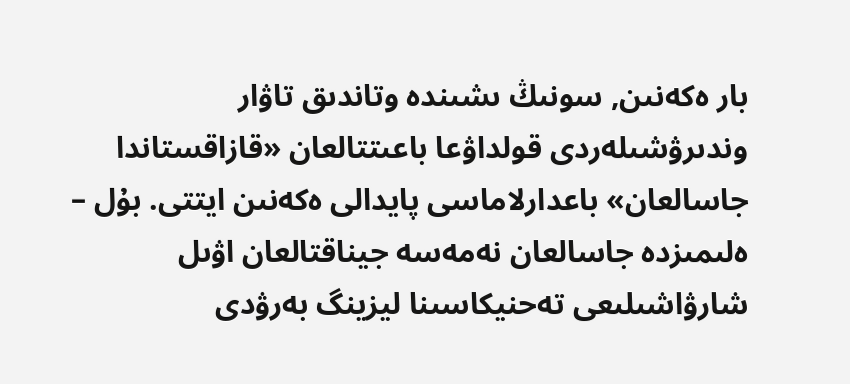بار ەكەنىن, سونىڭ ىشىندە وتاندىق تاۋار وندىرۋشىلەردى قولداۋعا باعىتتالعان «قازاقستاندا جاسالعان» باعدارلاماسى پايدالى ەكەنىن ايتتى. بۇل – ەلىمىزدە جاسالعان نەمەسە جيناقتالعان اۋىل شارۋاشىلىعى تەحنيكاسىنا ليزينگ بەرۋدى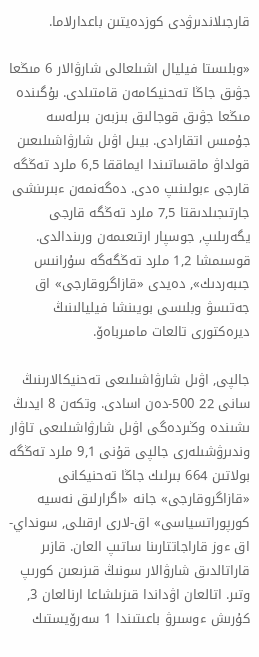قارجىلاندىرۋدى كوزدەيتىن باعدارلاما.

«وبلىستا فيليال اشىلعالى شارۋالار 6 مىڭعا جۋىق جاڭا تەحنيكامەن قامتىلدى. بۇگىندە مىڭعا جۋىق قوجالىق بىزبەن بىرلەسە جۇمىس اتقارادى. بيىل اۋىل شارۋاشىلىعىن قولداۋ ماقساتىندا ايماققا 6,5 ملرد تەڭگە قارجى ءبولىنىپ ەدى. دەگەنمەن ءبىرىنشى جارتىجىلدىقتا 7,5 ملرد تەڭگە قارجى يگەرىلىپ, جوسپار ارتىعىمەن ورىندالدى. قوسىمشا 1,2 ملرد تەڭگەگە سۇرانىس جىبەردىك», دەيدى «قازاگروقارجى» اق جەتىسۋ وبلىسى بويىنشا فيليالىنىڭ ديرەكتورى تالعات مامىرباەۆ.

جالپى, اۋىل شارۋاشىلىعى تەحنيكالارىنىڭ سانى 22 500-دەن اسادى. وتكەن 8 ايدىڭ ىشىندە وڭىردەگى اۋىل شارۋاشىلىعى تاۋار وندىرۋشىلەرى جالپى قۇنى 9,1 ملرد تەڭگە بولاتىن 664 بىرلىك جاڭا تەحنيكانى «قازاگروقارجى» جانە «اگرارلىق نەسيە كورپوراتسياسى» اق-لارى ارقىلى, سونداي-اق ءوز قاراجاتتارىنا ساتىپ العان. قازىر قاراتالدىق شارۋالار سونىڭ قىزىعىن كورىپ وتىر. اتالعان اۋداندا قىزىلشاعا ارنالعان 3, كۇرىش ءوسىرۋ باعىتىندا 1 سەرۆيستىك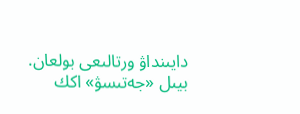دايىنداۋ ورتالىعى بولعان. بيىل «جەتىسۋ» اكك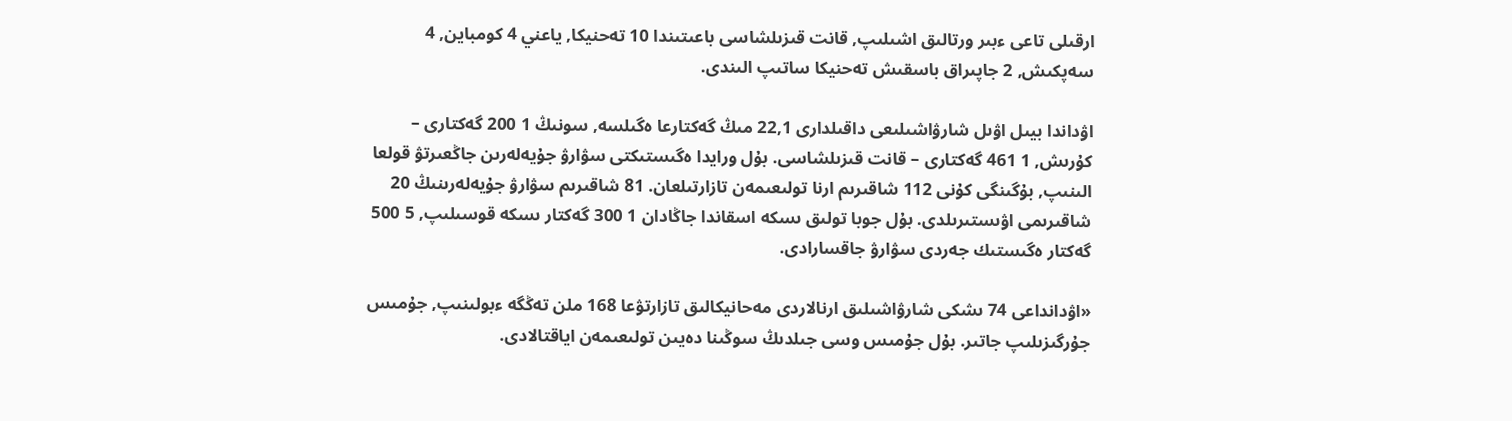ارقىلى تاعى ءبىر ورتالىق اشىلىپ, قانت قىزىلشاسى باعىتىندا 10 تەحنيكا, ياعني 4 كومباين, 4 سەپكىش, 2 جاپىراق باسقىش تەحنيكا ساتىپ الىندى.

اۋداندا بيىل اۋىل شارۋاشىلىعى داقىلدارى 22,1 مىڭ گەكتارعا ەگىلسە, سونىڭ 1 200 گەكتارى – كۇرىش, 1 461 گەكتارى – قانت قىزىلشاسى. بۇل ورايدا ەگىستىكتى سۋارۋ جۇيەلەرىن جاڭعىرتۋ قولعا الىنىپ, بۇگىنگى كۇنى 112 شاقىرىم ارنا تولىعىمەن تازارتىلعان. 81 شاقىرىم سۋارۋ جۇيەلەرىنىڭ 20 شاقىرىمى اۋىستىرىلدى. بۇل جوبا تولىق ىسكە اسقاندا جاڭادان 1 300 گەكتار ىسكە قوسىلىپ, 5 500 گەكتار ەگىستىك جەردى سۋارۋ جاقسارادى.

«اۋدانداعى 74 ىشكى شارۋاشىلىق ارنالاردى مەحانيكالىق تازارتۋعا 168 ملن تەڭگە ءبولىنىپ, جۇمىس جۇرگىزىلىپ جاتىر. بۇل جۇمىس وسى جىلدىڭ سوڭىنا دەيىن تولىعىمەن اياقتالادى.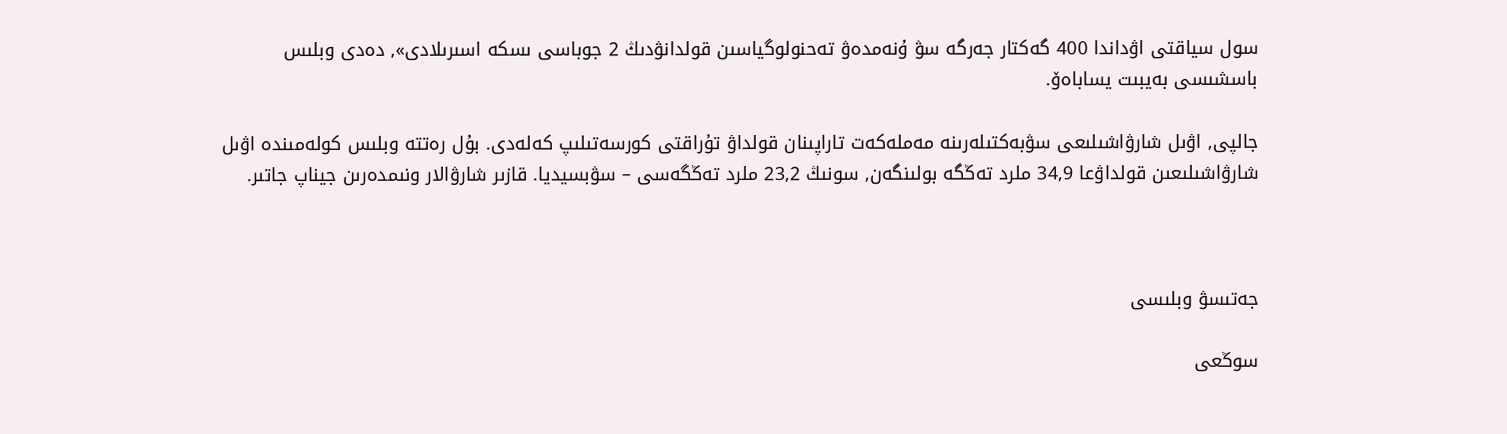سول سياقتى اۋداندا 400 گەكتار جەرگە سۋ ۇنەمدەۋ تەحنولوگياسىن قولدانۋدىڭ 2 جوباسى ىسكە اسىرىلادى», دەدى وبلىس باسشىسى بەيبىت يساباەۆ.

جالپى, اۋىل شارۋاشىلىعى سۋبەكتىلەرىنە مەملەكەت تاراپىنان قولداۋ تۇراقتى كورسەتىلىپ كەلەدى. بۇل رەتتە وبلىس كولەمىندە اۋىل شارۋاشىلىعىن قولداۋعا 34,9 ملرد تەڭگە بولىنگەن, سونىڭ 23,2 ملرد تەڭگەسى – سۋبسيديا. قازىر شارۋالار ونىمدەرىن جيناپ جاتىر.



جەتىسۋ وبلىسى

سوڭعى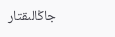جاڭالىقتار